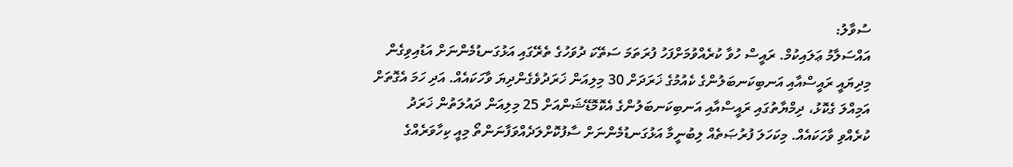ސުވާލު:
އައްސަލާމު ޢަލައިކުމް. ރައީސް ހުވާ ކުރެއްވުމަށްފަހު ފުރަތަމަ ސަތޭކަ ދުވަހުގެ ތެރޭގައި އަޅުގަނޑުމެންނަށް އަޑުއިވިގެން މިދިޔައީ ރައީސްއާއި އަނބިކަނބަލުންގެ ކެއުމުގެ ޚަރަދަށް 30 މިލިއަން ޚަރަދުވެގެންދިޔަ ވާހަކައެއް. އަދި ހަމަ އެގޮތަށް އަމިއްލަ ގެކޮޅު، ދިމްޔާތުގައި ރައީސްއާއި އަނބިކަނބަލުންގެ އެކޮމޮޑޭޝަންއަށް 25 މިލިއަން ދައުލަތުން ޚަރަދު ކުރެއްވި ވާހަކައެއް. މިކަހަލަ ފުރުޞަތެއް ލިބުނީމާ އަޅުގަނޑުމެންނަށް ސާފުކޮށްލަދެއްވަފާނަންތޯ މިއީ ކިހާވަރެއްގެ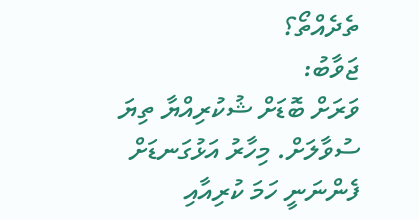ތެދެއްތޯ؟
ޖަވާބު:
ވަރަށް ބޮޑަށް ޝުކުރިއްޔާ ތިޔަ ސުވާލަށް. މިހާރު އަޅުގަނޑަށް ފެންނަނީ ހަމަ ކުރިއާއި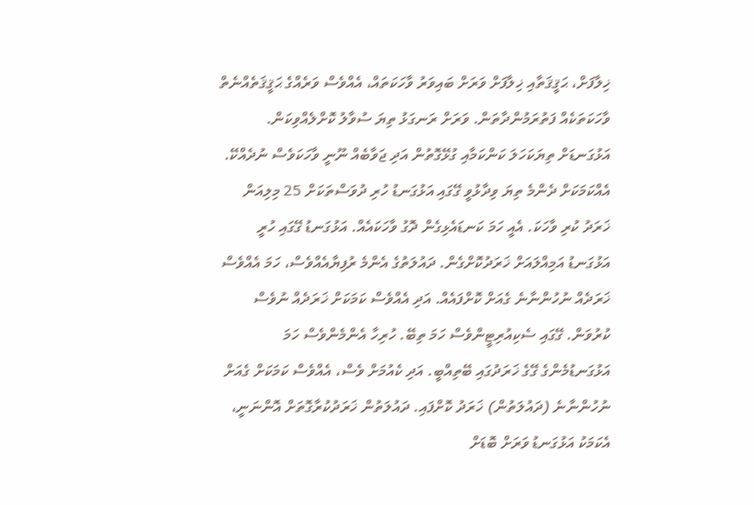ޚިލާފަށް، ޙަޤީޤަތާއި ޚިލާފަށް ވަރަށް ބައިވަރު ވާހަކަތައް، އެއްވެސް ވަރެއްގެ ޙަޤީޤަތެއްނެތް ވާހަކަތަކެއް ފަތުރަމުންދާތަން. ވަރަށް ރަނގަޅު ތިޔަ ސުވާލު ކޮށްލެއްވިކަން. އަޅުގަނޑަށް ތިޔަކަހަލަ ކަންކަމާއި ގުޅޭގޮތުން އަދި ޖަވާބެއް ނޫނީ ވާހަކަވެސް ނުދެއްކޭ. އެއްކަމަކަށް ދެންމެ ތިޔަ ވިދާޅުވީ ގޭގައި އަޅުގަނޑު ހުރި ދުވަސްތަކަށް 25 މިލިއަން ޚަރަދު ކުރި ވާހަކަ. އެއީ ހަމަ ކަނޑައެޅިގެން ދޮގު ވާހަކައެއް. އަޅުގަނޑު ގޭގައި ހުރީ އަޅުގަނޑު އަމިއްލައަށް ޚަރަދުކޮށްގެން. ދައުލަތުގެ އެންމެ ރުފިޔާއެއްވެސް، ހަމަ އެއްވެސް ޚަރަދެއް ނުހުންނާނެ ގެއަށް ކޮށްފައެއް. އަދި އެއްވެސް ކަމަކަށް ޚަރަދެއް ނުވެސް ކުރުވަން. ގޭގައި ސެކިއުރިޓީންވެސް ހަމަ ތިބޭ. ހުރިހާ އެންމެންވެސް ހަމަ އަޅުގަނޑުމެންގެ ގޭގެ ޚަރަދުގައި ބޭތިއްބީ. އަދި ކެއުމަށް ވެސް، އެއްވެސް ކަމަކަށް ގެއަށް ނުހުންނާނެ (ދައުލަތުން) ޚަރަދު ކޮށްފައި. ދައުލަތުން ޚަރަދުކުރާގޮތަށް އޮންނަނީ، އެކަމަކު އަޅުގަނޑު ވަރަށް ބޮޑަށް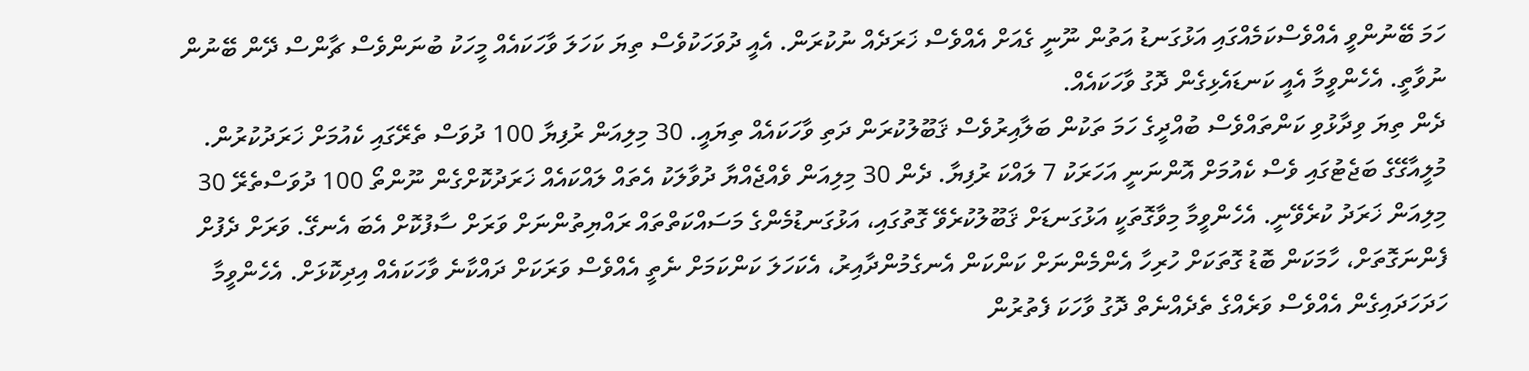ހަމަ ބޭނުންވީ އެއްވެސްކަމެއްގައި އަޅުގަނޑު އަތުން ނޫނީ ގެއަށް އެއްވެސް ޚަރަދެއް ނުކުރަން. އެއީ ދުވަހަކުވެސް ތިޔަ ކަހަލަ ވާހަކައެއް މީހަކު ބުނަންވެސް ޗާންސް ދޭން ބޭނުން ނުވާތީ. އެހެންވީމާ އެއީ ކަނޑައެޅިގެން ދޮގު ވާހަކައެއް.
ދެން ތިޔަ ވިދާޅުވި ކަންތައްވެސް ބުއްދީގެ ހަމަ ތަކުން ބަލާއިރުވެސް ޤަބޫލުކުރަން ދަތި ވާހަކައެއް ތިޔައީ. 30 މިލިއަން ރުފިޔާ 100 ދުވަސް ތެރޭގައި ކެއުމަށް ޚަރަދުކުރުން. މުލީއާގޭގެ ބަޖެޓުގައި ވެސް ކެއުމަށް އޮންނަނީ އަހަރަކު 7 ލައްކަ ރުފިޔާ. ދެން 30 މިލިއަން ވެއްޖެއްޔާ ދުވާލަކު އެތައް ލައްކައެއް ޚަރަދުކޮށްގެން ނޫންތޯ 100 ދުވަސްތެރޭ 30 މިލިއަން ޚަރަދު ކުރެވޭނީ. އެހެންވީމާ މިވާގޮތަކީ އަޅުގަނޑަށް ޤަބޫލުކުރެވޭ ގޮތުގައި، އަޅުގަނޑުމެންގެ މަސައްކަތްތައް ރައްޔިތުންނަށް ވަރަށް ސާފުކޮށް އެބަ އެނގޭ. ވަރަށް ދެފުށް ފެންނަގޮތަށް، ހާމަކަން ބޮޑު ގޮތަކަށް ހުރިހާ އެންމެންނަށް ކަންކަން އެނގެމުންދާއިރު، އެކަހަލަ ކަންކަމަށް ނެތީ އެއްވެސް ވަރަކަށް ދައްކާނެ ވާހަކައެއް އިދިކޮޅަށް. އެހެންވީމާ ހަދަހަދައިގެން އެއްވެސް ވަރެއްގެ ތެދެއްނެތް ދޮގު ވާހަކަ ފެތުރުން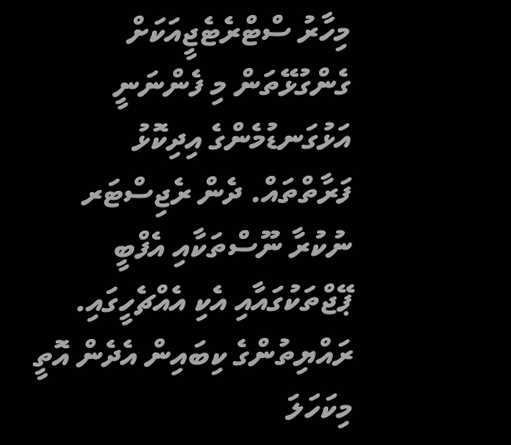މިހާރު ސްޓްރެޓެޖީއަކަށް ގެންގުޅޭތަން މި ފެންނަނީ އަޅުގަނޑުމެންގެ އިދިކޮޅު ފަރާތްތައް. ދެން ރެޖިސްޓަރ ނުކުރާ ނޫސްތަކާއި އެފްބީ ޕޭޖްތަކުގައާއި އެކި އެއްޗެހީގައި.
ރައްޔިތުންގެ ކިބައިން އެދެން އޮތީ މިކަހަލަ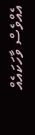އެއްވެސް ވާހަކައެއް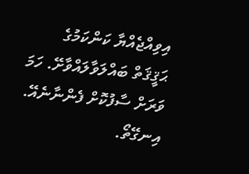އިވިއްޖެއްޔާ ކަންކަމުގެ ޙަޤީޤަތް ބައްލަވާލައްވާށޭ. ހަމަ ވަރަށް ސާފުކޮށް ފެންނާނެއޭ. އިނގޭތޯ.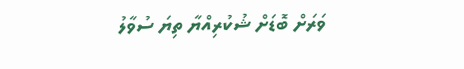ވަރަށް ބޮޑަށް ޝުކުރިއްޔާ ތިޔަ ސުވާލު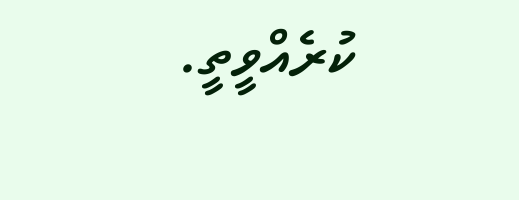ކުރެއްވީތީ.